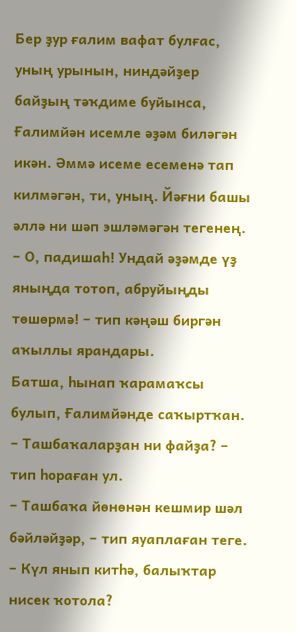Бер ҙур ғалим вафат булғас, уның урынын, ниндәйҙер байҙың тәҡдиме буйынса, Ғалимйән исемле әҙәм биләгән икән. Әммә исеме есеменә тап килмәгән, ти, уның. Йәғни башы әллә ни шәп эшләмәгән тегенең.
– О, падишаһ! Ундай әҙәмде үҙ яныңда тотоп, абруйыңды төшөрмә! – тип кәңәш биргән аҡыллы ярандары.
Батша, һынап ҡарамаҡсы булып, Ғалимйәнде саҡыртҡан.
– Ташбаҡаларҙан ни файҙа? – тип һораған ул.
– Ташбаҡа йөнөнән кешмир шәл бәйләйҙәр, – тип яуаплаған теге.
– Күл янып китһә, балыҡтар нисек ҡотола?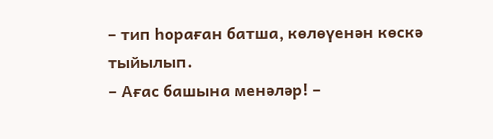– тип һораған батша, көлөүенән көскә тыйылып.
– Ағас башына менәләр! –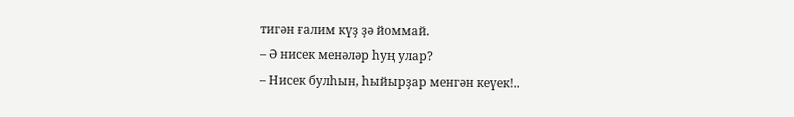тигән ғалим күҙ ҙә йоммай.
– Ә нисек менәләр һуң улар?
– Нисек булһын, һыйырҙар менгән кеүек!..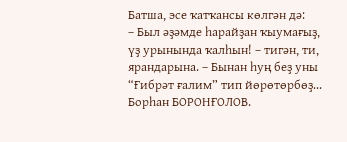Батша, эсе ҡатҡансы көлгән дә:
– Был әҙәмде һарайҙан ҡыумағыҙ, үҙ урынында ҡалһын! – тигән, ти, ярандарына. – Бынан һуң беҙ уны “Ғибрәт ғалим” тип йөрөтөрбөҙ...
Борһан БОРОНҒОЛОВ.